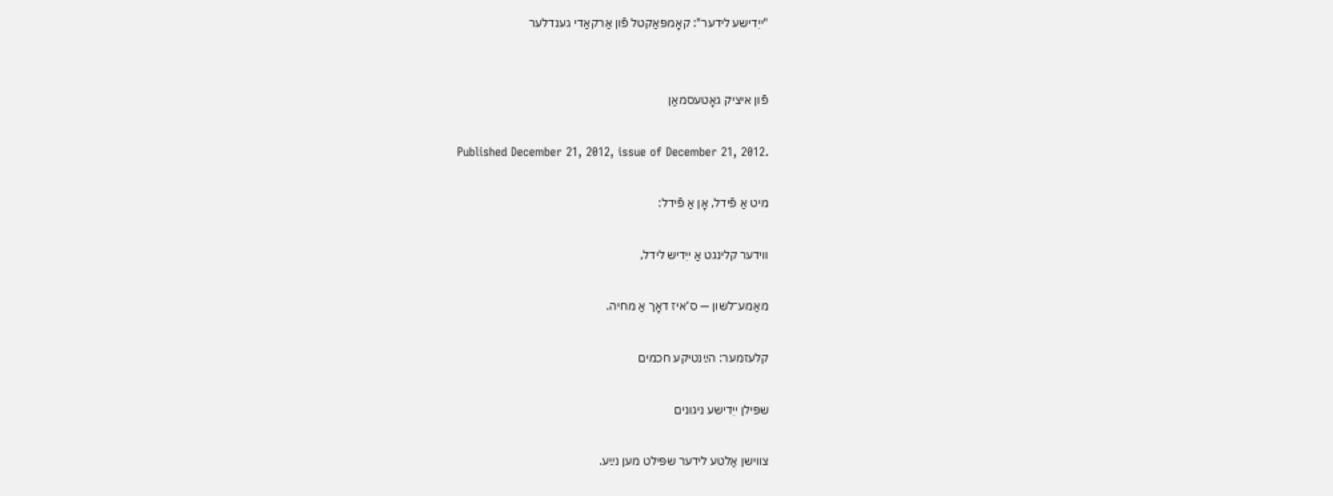"ייִדישע לידער": קאָמפּאַקטל פֿון אַרקאַדי גענדלער


פֿון איציק גאָטעסמאַן

Published December 21, 2012, issue of December 21, 2012.

מיט אַ פֿידל, אָן אַ פֿידל:

ווידער קלינגט אַ ייִדיש לידל,

מאַמע־לשון — ס‘איז דאָך אַ מחיה.

קלעזמער: הײַנטיקע חכמים

שפּילן ייִדישע ניגונים

צווישן אַלטע לידער שפּילט מען נײַע.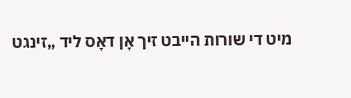מיט די שורות הייבט זיך אָן דאָס ליד „זינגט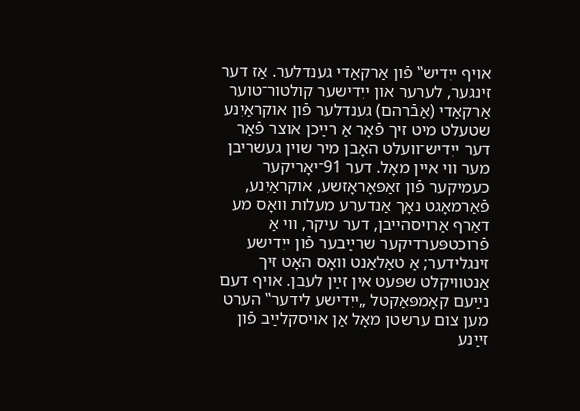אויף ייִדיש‟ פֿון אַרקאַדי גענדלער. אַז דער זינגער, לערער און ייִדישער קולטור־טוער אַרקאַדי (אַבֿרהם) גענדלער פֿון אוקראַיִנע שטעלט מיט זיך פֿאָר אַ רײַכן אוצר פֿאַר דער ייִדיש־וועלט האָבן מיר שוין געשריבן מער ווי איין מאָל. דער 91־יאָריקער כעמיקער פֿון זאַפּאָראָזשע, אוקראַיִנע, פֿאַרמאָגט נאָך אַנדערע מעלות וואָס מע דאַרף אַרויסהייבן, דער עיקר, ווי אַ פֿרוכטפּערדיקער שרײַבער פֿון ייִדישע זינגלידער; אַ טאַלאַנט וואָס האָט זיך אַנטוויקלט שפּעט אין זײַן לעבן. אויף דעם נײַעם קאָמפּאַקטל „ייִדישע לידער‟ הערט מען צום ערשטן מאָל אַן אויסקלײַב פֿון זײַנע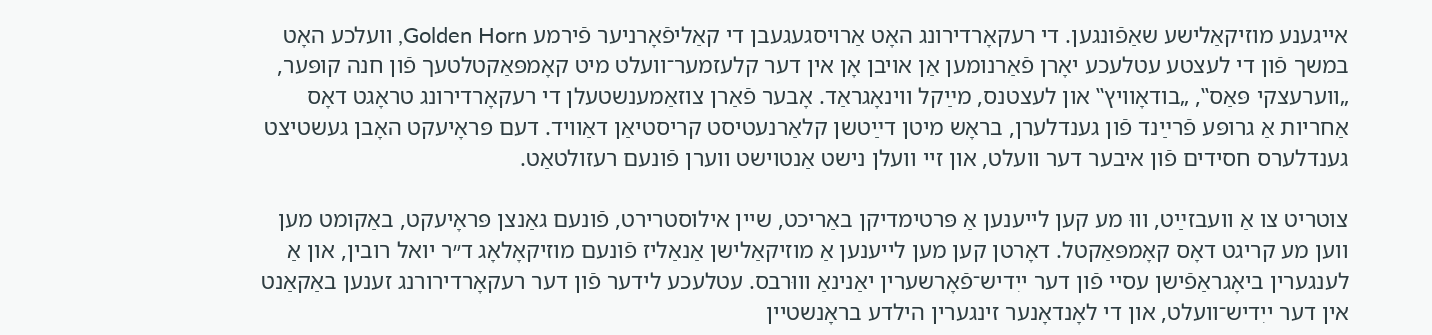אייגענע מוזיקאַלישע שאַפֿונגען. די רעקאָרדירונג האָט אַרויסגעגעבן די קאַליפֿאָרניער פֿירמע Golden Horn, וועלכע האָט במשך פֿון די לעצטע עטלעכע יאָרן פֿאַרנומען אַן אויבן אָן אין דער קלעזמער־וועלט מיט קאָמפּאַקטלטעך פֿון חנה קופּער, „ווערעצקי פּאַס‟, „בודאָוויץ‟ און לעצטנס, מײַקל ווינאָגראַד. אָבער פֿאַרן צוזאַמענשטעלן די רעקאָרדירונג טראָגט דאָס אַחריות אַ גרופּע פֿרײַנד פֿון גענדלערן, בראָש מיטן דײַטשן קלאַרנעטיסט קריסטיאַן דאַוויד. דעם פּראָיעקט האָבן געשטיצט גענדלערס חסידים פֿון איבער דער וועלט, און זיי וועלן נישט אַנטוישט ווערן פֿונעם רעזולטאַט.

צוטריט צו אַ וועבזײַט, וווּ מע קען לייענען אַ פּרטימדיקן באַריכט, שיין אילוסטרירט, פֿונעם גאַנצן פּראָיעקט, באַקומט מען ווען מע קריגט דאָס קאָמפּאַקטל. דאָרטן קען מען לייענען אַ מוזיקאַלישן אַנאַליז פֿונעם מוזיקאָלאָג ד״ר יואל רובין, און אַ לענגערין ביאָגראַפֿישן עסיי פֿון דער ייִדיש־פֿאָרשערין יאַנינאַ וווּרבס. עטלעכע לידער פֿון דער רעקאָרדירורנג זענען באַקאַנט אין דער ייִדיש־וועלט, און די לאָנדאָנער זינגערין הילדע בראָנשטיין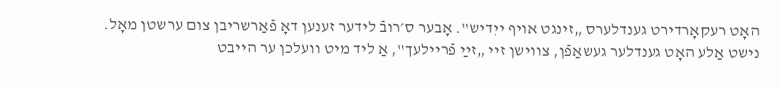האָט רעקאָרדירט גענדלערס „זינגט אויף ייִדיש‟. אָבער ס׳רובֿ לידער זענען דאָ פֿאַרשריבן צום ערשטן מאָל. נישט אַלע האָט גענדלער געשאַפֿן, צווישן זיי „זײַ פֿריילעך‟, אַ ליד מיט וועלכן ער הייבט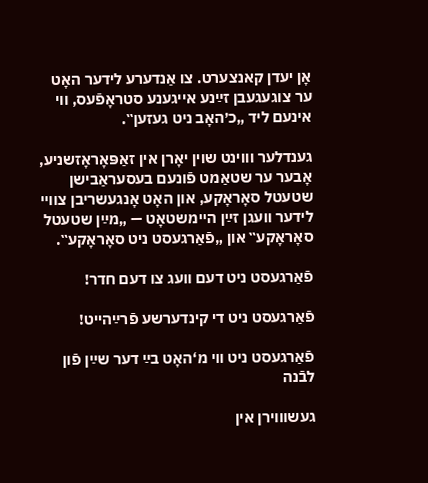אָן יעדן קאנצערט. צו אַנדערע לידער האָט ער צוגעגעבן זײַנע אייגענע סטראָפֿעס, ווי אינעם ליד „כ׳האָב ניט געזען‟.

גענדלער וווינט שוין יאָרן אין זאַפּאָראָזשניע, אָבער ער שטאַמט פֿונעם בעסעראַבישן שטעטל סאָראָקע, און האָט אָנגעשריבן צוויי לידער וועגן זײַן היימשטאָט — „מײַן שטעטל סאָראָקע‟ און „פֿאַרגעסט ניט סאָראָקע‟.

פֿאַרגעסט ניט דעם וועג צו דעם חדר!

פֿאַרגעסט ניט די קינדערשע פֿרײַהייט!

פֿאַרגעסט ניט ווי מ‘האָט בײַ דער שײַן פֿון לבֿנה

געשוווירן אין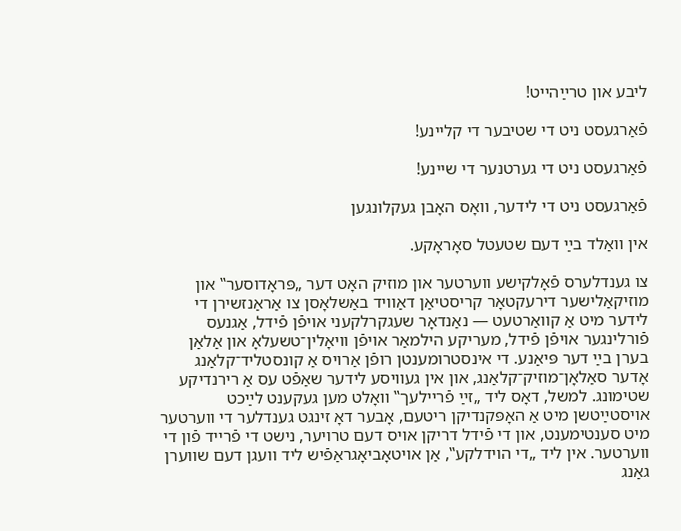ליבע און טרײַהייט!

פֿאַרגעסט ניט די שטיבער די קליינע!

פֿאַרגעסט ניט די גערטנער די שיינע!

פֿאַרגעסט ניט די לידער, וואָס האָבן געקלונגען

אין וואַלד בײַ דעם שטעטל סאָראָקע.

צו גענדלערס פֿאָלקישע ווערטער און מוזיק האָט דער „פּראָדוסער‟ און מוזיקאַלישער דירעקטאָר קריסטיאַן דאַוויד באַשלאָסן צו אַראַנזשירן די לידער מיט אַ קוואַרטעט — נאַנדאָר שעגקרלקעני אויפֿן פֿידל, אַגנעס פֿורלינגער אויפֿן פֿידל, מעריקע הילמאַר אויפֿן וויאָלין־טשעלאָ און אַלאַן בערן בײַ דער פּיאַנע. די אינסטרומענטן רופֿן אַרויס אַ קונסטליד־קלאַנג אָדער סאַלאָן־מוזיק־קלאַנג, און אין געוויסע לידער שאַפֿט עס אַ רירנדיקע שטימונג. למשל, דאָס ליד „זײַ פֿריילעך‟ וואָלט מען געקענט לײַכט אויסטײַטשן מיט אַ האָפּקנדיקן ריטעם, אָבער דאָ זינגט גענדלער די ווערטער מיט סענטימענט, און די פֿידל דריקן אויס דעם טרויער, נישט די פֿרייד פֿון די ווערטער. אין ליד „די הוידלקע‟, אַן אויטאָביאָגראַפֿיש ליד וועגן דעם שווערן גאַנג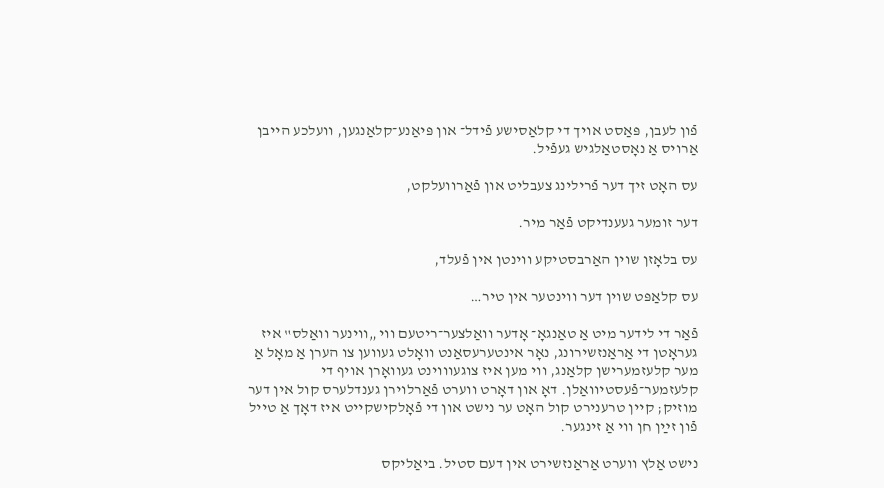פֿון לעבן, פּאַסט אויך די קלאַסישע פֿידל־ און פּיאַנע־קלאַנגען, וועלכע הייבן אַרויס אַ נאָסטאַלגיש געפֿיל.

עס האָט זיך דער פֿרילינג צעבליט און פֿאַרוועלקט,

דער זומער געענדיקט פֿאַר מיר.

עס בלאָזן שוין האַרבסטיקע ווינטן אין פֿעלד,

עס קלאַפּט שוין דער ווינטער אין טיר…

פֿאַר די לידער מיט אַ טאַנגאָ־ אָדער וואַלצער־ריטעם ווי „ווינער וואַלס‟ איז געראָטן די אַראַנזשירונג, נאָר אינטערעסאַנט וואָלט געווען צו הערן אַ מאָל אַ מער קלעזמערישן קלאַנג, ווי מען איז צוגעוווינט געוואָרן אויף די קלעזמער־פֿעסטיוואַלן. דאָ און דאָרט ווערט פֿאַרלוירן גענדלערס קול אין דער מוזיק; קיין טרענירט קול האָט ער נישט און די פֿאָלקישקייט איז דאָך אַ טייל פֿון זײַן חן ווי אַ זינגער.

נישט אַלץ ווערט אַראַנזשירט אין דעם סטיל. ביאַליקס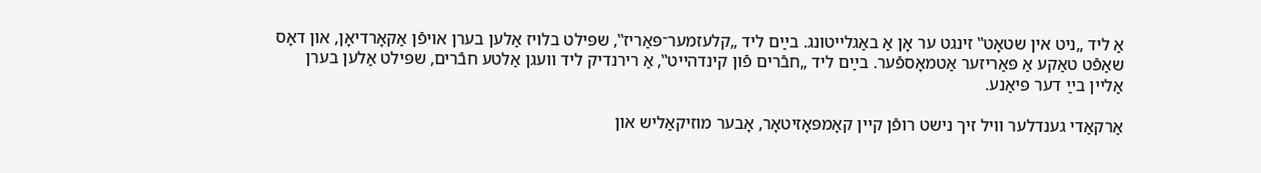אַ ליד „ניט אין שטאָט‟ זינגט ער אָן אַ באַגלייטונג. בײַם ליד „קלעזמער־פּאַריז‟, שפּילט בלויז אַלען בערן אויפֿן אַקאָרדיאָן, און דאָס שאַפֿט טאַקע אַ פּאַריזער אַטמאָספֿער. בײַם ליד „חבֿרים פֿון קינדהייט‟, אַ רירנדיק ליד וועגן אַלטע חבֿרים, שפּילט אַלען בערן אַליין בײַ דער פּיאַנע.

אַרקאַדי גענדלער וויל זיך נישט רופֿן קיין קאָמפּאָזיטאָר, אָבער מוזיקאַליש און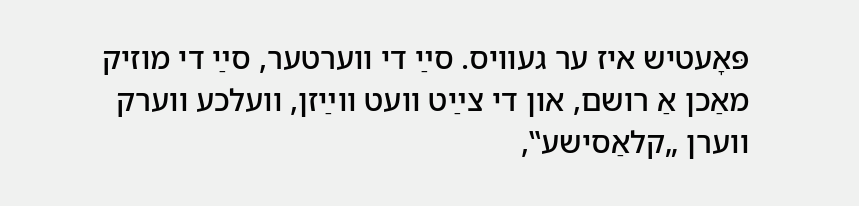פּאָעטיש איז ער געוויס. סײַ די ווערטער, סײַ די מוזיק מאַכן אַ רושם, און די צײַט וועט ווײַזן, וועלכע ווערק ווערן „קלאַסישע‟,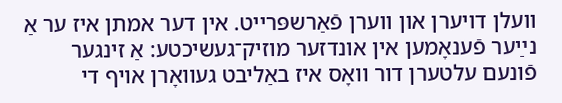וועלן דויערן און ווערן פֿאַרשפּרייט. אין דער אמתן איז ער אַ נײַער פֿענאָמען אין אונדזער מוזיק־געשיכטע: אַ זינגער פֿונעם עלטערן דור וואָס איז באַליבט געוואָרן אויף די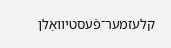קלעזמער־פֿעסטיוואַלן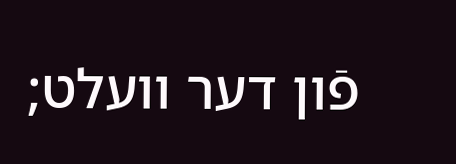פֿון דער וועלט;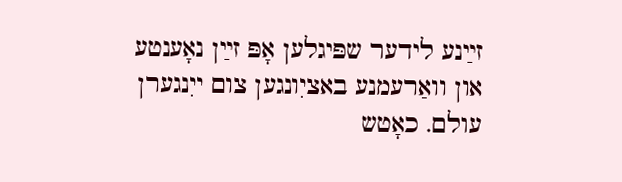זײַנע לידער שפּיגלען אָפּ זײַן נאָענטע און וואַרעמנע באציִונגען צום ייִנגערן עולם. כאָטש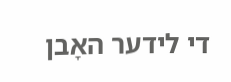די לידער האָבן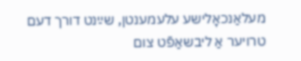מעלאַנכאָלישע עלעמענטן, שײַנט דורך דעם טרויער אַ ליבשאַפֿט צום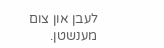לעבן און צום מענשטן.